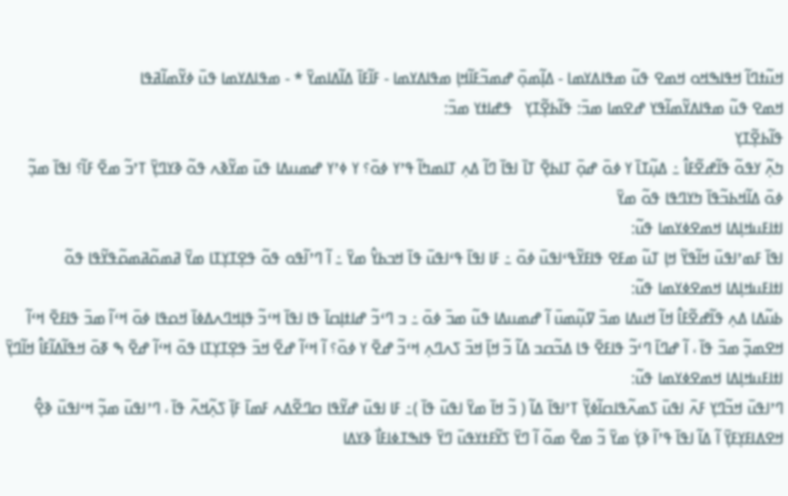ߞߎ߬ߙߣߊ߬ ߞߟߊߒߞߋ ߞߘߐ ߟߎ߬ ߘߟߊߡߌߘߊ - ߡߊ߲߬ߘߋ߲߫ ߝߘߏ߬ߓߊ߬ߞߊ߲ ߘߟߊߡߌߘߊ - ߓߊ߬ߓߊ߫ ߡߊ߬ߡߊߘߌ߫ * - ߘߟߊߡߌߘߊ ߟߎ߫ ߦߌ߬ߘߊ߬ߥߟߊ
ߞߘߐ ߟߎ߬ ߘߟߊߡߌ߬ߘߊ߬ߟߌ ߝߐߘߊ ߘߏ߫: ߟߊ߬ߕߐ߲߬ߠߌ߲   ߟߝߊߙߌ ߘߏ߫:
ߟߊ߬ߕߐ߲߬ߠߌ߲
ߤߍ߲߬ ߌߟߋ߬ ߟߊ߬ߝߐ߬ߓߊ߮ ߸ ߡߎ߲߬ߠߊ߫ ߌ ߦߋ߫ ߝߋ߲߫ ߠߊߕߐ߲߫ ߠߊ߫ ߊߟߊ߫ ߣߊ߬ ߡߍ߲ ߠߊߘߤߊ߬ ߟߴߌ ߦߋ߫؟ ߌ ߦߴߌ ߝߘߎߡߊ ߟߎ߫ ߘߌ߬ߢߍ ߟߋ߬ ߢߌߣߌ߲߫ ߠߴߏ߬ ߘߐ߫ ߓߊ߬؟ ߊߟߊ߫ ߘߏ߲߬ ߦߋ߫ ߡߊ߬ߞߕߏ߬ߟߊ߫ ߤߌߣߟߊ ߟߋ߬ ߘߌ߫
ߊߙߊߓߎߞߊ߲ߡߊ ߞߘߐߦߌߘߊ ߟߎ߬:
ߊߟߊ߫ ߓߘߴߊߟߎ߫ ߞߊ߬ߟߌ߬ ߞߊ߲ ߠߎ߬ ߘߓߐ ߟߊߓߌ߬ߟߵߊߟߎ߫ ߦߋ߫ ߸ ߓߊ ߊߟߊ߫ ߟߵߊߟߎ߫ ߟߊ߫ ߞߏߕߌ߮ ߘߌ߫ ߸ ߊ߬ ߣߴߊ߬ߟߋ ߟߋ߬ ߟߐ߲ߠߌ߲ߠߊ ߘߌ߫ ߥߘߋ߬ߥߘߋ߬ߟߌ߬ߟߊ ߟߋ߬
ߊߙߊߓߎߞߊ߲ߡߊ ߞߘߐߦߌߘߊ ߟߎ߬:
ߕߎ߬ߡߊ ߡߍ߲ ߟߊ߬ߝߐ߬ߓߊ߮ ߞߊ߬ ߞߎߡߊ ߘߏ߫ ߜߎ߲߬ߘߎ߫ ߊ߬ ߝߘߎߡߊ ߟߎ߬ ߘߏ߫ ߦߋ߫ ߸ ߏ ߣߵߏ߬ ߝߊߙߊ߲ߛߊ߫ ߟߊ ߊߟߊ߫ ߞߵߏ߬ ߟߊ߲ߞߣߍߡߦߊ߫ ߞߋߟߊ ߦߋ߫ ߞߵߊ߬ ߘߏ߫ ߟߊߓߐ߫ ߞߵߊ߬ ߞߐߘߏ߲߬ ߘߏ߫ ߟߊ߫ ، ߊ߬ ߝߣߊ߫ ߣߵߏ߬ ߟߊߓߐ߫ ߟߊ ߡߏ߬ߛߏ ߡߊ߬ ߏ߬ ߞߊ߲߫ ߞߏ߫ ߖߍߣߍ߲ ߞߵߏ߬ ߝߐ߫ ߌ ߦߋ߫؟ ߊ߬ ߞߵߊ߬ ߝߐ߫ ߞߏ߫ ߟߐ߲ߠߌ߲ߠߊ ߟߋ߫ ߞߵߊ߬ ߝߐ߫ ߒ ߧߋ߫ ߞߟߊ߬ߡߊ߬ߓߊ߮ ߞߊ߬ߣߌ߲߫
ߊߙߊߓߎߞߊ߲ߡߊ ߞߘߐߦߌߘߊ ߟߎ߬:
ߣߴߊߟߎ߫ ߞߏ߬ߣߌ߲ ߓߍ߫ ߊߟߎ߫ ߖߘߍ߬ߟߊߛߊ߬ߦߌ߲߬ ߠߴߊߟߊ߫ ߡߊ߬ ( ߏ߬ ߞߊ߫ ߘߌ߫ ߊߟߎ߫ ߟߊ߫ )߸ ߓߊ ߊߟߎ߫ ߝߌ߬ߟߊ ߛߣߐ߬ߡߍ ߓߘߊ߫ ߓߊ߲߫ ߖߍ߲߬ߞߍ߬ ߟߊ߫ ، ߣߴߊߟߎ߫ ߘߏ߲߬ ߞߵߊߟߎ߫ ߢߐ߲߮ ߞߐߡߊߓߌ߲ߓߌ߲߫ ߊ߬ ߡߊ߬ ߊߟߊ߫ ߟߴߊ߬ ߢߌ߲߭ ߘߌ߫ ߏ߬ ߘߐ߫ ߘߋ߬ ߊ߬ ߣߌ߫ ߖߌ߬ߓߙߌߟߎ߫ ߣߌ߫ ߟߊߒߠߦߊߓߊ߯ ߢߌߡߊ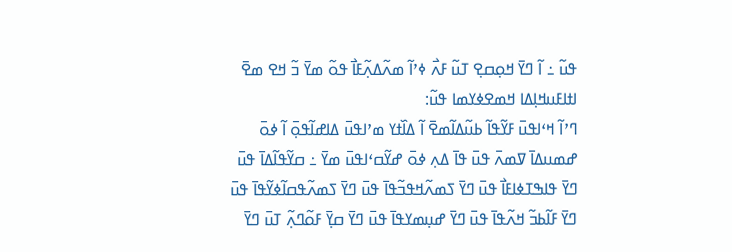ߟߎ߬ ߸ ߊ߬ ߣߌ߫ ߞߋ߲ߛߐ߲ ߠߎ߬ ߓߍ߯ ߦߴߊ߬ ߘߍ߬ߡߍ߲߬ߓߊ߯ ߟߋ߬ ߘߌ߫ ߏ߬ ߞߐ ߘߐ߫
ߊߙߊߓߎߞߊ߲ߡߊ ߞߘߐߦߌߘߊ ߟߎ߬:
ߣߴߊ߬ ߞߵߊߟߎ߫ ߓߌ߬ߟߊ߬ ߕߎ߬ߡߊ߬ߘߐ߫ ߊ߬ ߡߊ߰ߙߌ ߘߴߊߟߎ߫ ߡߊߝߊ߬ߟߋ߲߫ ߊ߬ ߦߋ߫ ߝߘߎߡߊ߫ ߜߘߍ߫ ߟߎ߫ ߟߊ߫ ߡߍ߲ ߦߋ߫ ߝߌ߬ߛߵߊߟߎ߫ ߘߌ߫ ߸ ߛߌ߬ߟߊ߬ߡߊ߫ ߟߎ߫ ߣߌ߫ ߟߊߒߠߦߊߓߊ߯ ߟߎ߫ ߣߌ߫ ߖߘߍ߬ߞߟߏ߬ߟߊ߫ ߟߎ߫ ߣߌ߫ ߖߘߍ߬ߟߛߊ߬ߦߌ߬ߟߊ߫ ߟߎ߫ ߣߌ߫ ߓߊ߬ߕߏ߬ ߞߍ߬ߟߊ߫ ߟߎ߫ ߣߌ߫ ߝߎ߲ߘߌߟߊ߫ ߟߎ߫ ߣߌ߫ ߛߌ߲߫ ߓߋ߬ߣߍ߲߬ ߠߎ߫ ߣߌ߫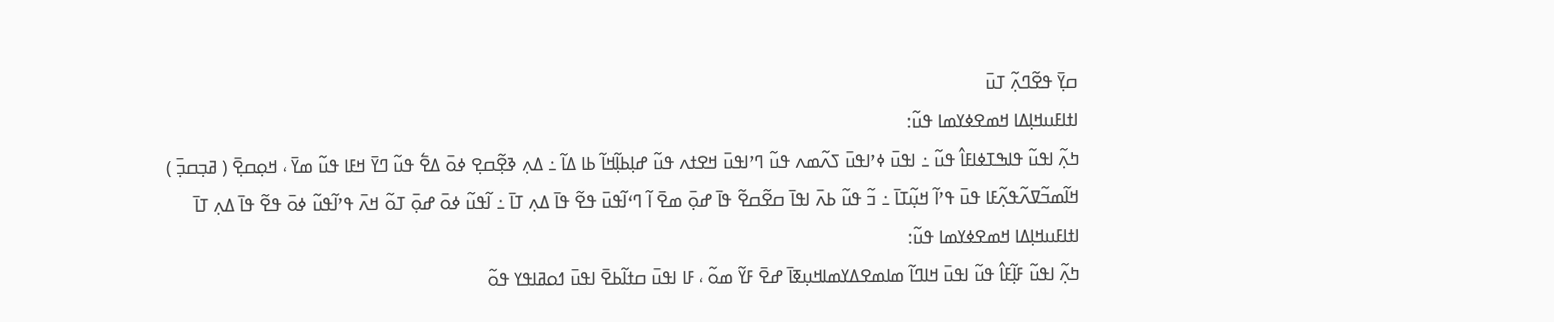ߛߌ߲߫ ߟߐ߬ߣߍ߲߬ ߠߎ߫
ߊߙߊߓߎߞߊ߲ߡߊ ߞߘߐߦߌߘߊ ߟߎ߬:
ߤߍ߲߬ ߊߟߎ߬ ߟߊߒߠߦߊߓߊ߮ ߟߎ߬ ߸ ߊߟߎ߫ ߦߴߊߟߎ߫ ߖߍ߬ߘߍ ߟߎ߬ ߣߴߊߟߎ߫ ߞߐߙߍ ߟߎ߬ ߝߊ߲ߕߊ߲߬ߞߊ߬ ߕߊ ߡߊ߬ ߸ ߡߍ߲ ߢߐ߲߬ߛߐ߲ ߦߋ߫ ߡߐ߱ ߟߎ߬ ߣߌ߫ ߞߓߊ ߟߎ߬ ߘߌ߫ ، ߞߋ߲ߛߐ߲߫ ( ߥߏ߲ߛߏ߲߫ ) ߞߊ߬ߘߏ߬ߜߍ߬ߟߍ߲߬ߓߊ ߟߎ߫ ߟߴߊ߬ ߞߎ߲߬ߠߊ߫ ߸ ߏ߬ ߟߎ߬ ߕߍ߫ ߊߟߊ߫ ߛߐ߬ߛߐ߬ ߟߊ߫ ߝߋ߲߫ ߘߐ߫ ߊ߬ ߣߵߊ߬ߟߎ߫ ߟߐ߬ ߟߊ߫ ߡߍ߲ ߠߊ߫ ߸ ߊ߬ߟߎ߬ ߦߋ߫ ߝߋ߲߫ ߠߋ߬ ߞߍ߫ ߟߴߊ߬ߟߎ߬ ߦߋ߫ ߟߐ߬ ߟߊ߫ ߡߍ߲ ߠߊ߫
ߊߙߊߓߎߞߊ߲ߡߊ ߞߘߐߦߌߘߊ ߟߎ߬:
ߤߍ߲߬ ߊߟߎ߬ ߓߊ߲߬ߓߊ߮ ߟߎ߬ ߊߟߎ߫ ߞߊߣߊ߬ ߘߊߘߐߡߌߘߊߞߎ߲ߧߊ߫ ߝߐ߫ ߓߌ߬ ߘߋ߬ ، ߓߊ ߊߟߎ߫ ߛߙߊ߬ߕߐ߫ ߊߟߎ߫ ߗߋߥߊߟߌ ߟߋ߬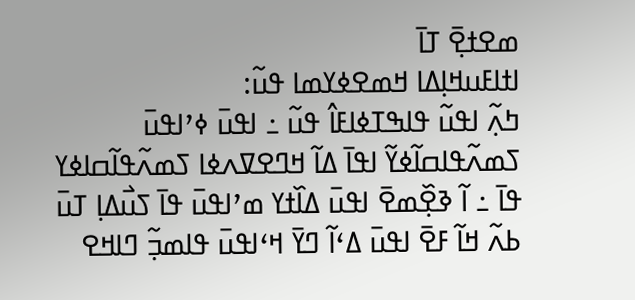ߘߐߙߐ߲߫ ߠߊ߫
ߊߙߊߓߎߞߊ߲ߡߊ ߞߘߐߦߌߘߊ ߟߎ߬:
ߤߍ߲߬ ߊߟߎ߬ ߟߊߒߠߦߊߓߊ߮ ߟߎ߬ ߸ ߊߟߎ߫ ߦߴߊߟߎ߫ ߖߘߍ߬ߟߊߛߊ߬ߦߌ߬ ߊߟߊ߫ ߡߊ߬ ߞߣߐߜߍߦߊ ߖߘߍ߬ߟߊ߬ߛߊߦߌ ߟߊ߫ ߸ ߊ߬ ߢߐ߲߰ߘߐ߫ ߊߟߎ߫ ߡߊ߰ߙߌ ߘߴߊߟߎ߫ ߟߊ߫ ߖߎ߯ߡߊ߲ ߠߎ߫ ߕߍ߬ ߞߊ߬ ߓߐ߫ ߊߟߎ߫ ߡߵߊ߬ ߣߌ߫ ߞߵߊߟߎ߫ ߟߊߘߏ߲߬ ߣߊߞߐ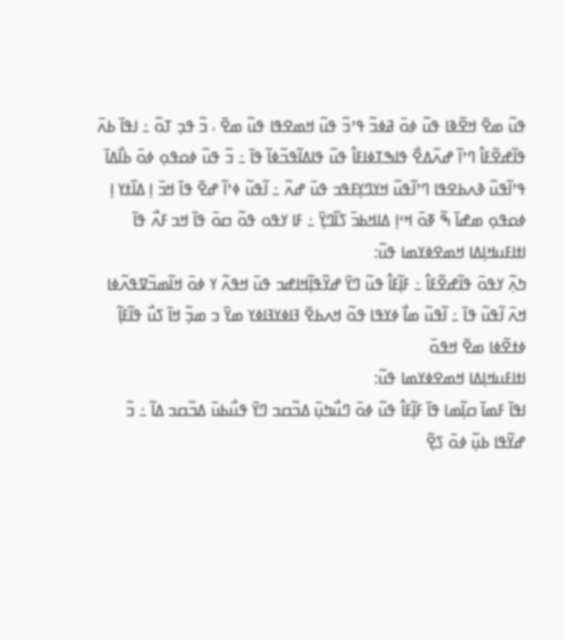ߟߎ߬ ߘߐ߫ ߞߐ߬ߢߊ ߟߎ߬ ߦߋ߫ ߥߦߏ߬ ߟߴߏ߬ ߟߎ߬ ߞߘߐߟߊ ߟߎ߬ ߘߐ߫ ، ߏ߬ ߟߏ߲ ߠߋ߬ ߸ ߊߟߊ߫ ߕߍ߫ ߟߊ߬ߝߐ߬ߓߊ߮ ߣߴߊ߬ ߝߍ߬ߡߐ߯ ߟߊߒߠߦߊߓߊ߮ ߟߎ߬ ߟߊߡߊ߬ߟߏ߬ߦߊ߬ ߟߊ߫ ߸ ߏ߬ ߟߎ߬ ߦߋߟߋ߲ ߦߋ߫ ߕߊ߯ߡߊ߫ ߟߴߊ߬ߟߎ߬ ߢߍߕߐߟߊ ߣߴߊ߬ߟߎ߬ ߞߌߣߌ߲ߓߟߏ ߟߎ߫ ߝߍ߬ ߸ ߊ߬ߟߎ߬ ߦߴߊ߬ ߝߐ߫ ߟߊ߫ ߞߏ߫ ߊ߲ ߡߊ߰ߙߌ ߊ߲ ߦߋߟߋ߲ ߘߝߊ߫ ߒ߬ ߧߋ߫ ߞߵߊ߲ ߡߊߞߕߏ߫ ߖߊ߰ߣߌ߲߫ ߸ ߓߊ ߌߟߋ ߟߋ߬ ߛߋ߫ ߟߊ߫ ߞߏ ߓߍ߯ ߟߊ߫
ߊߙߊߓߎߞߊ߲ߡߊ ߞߘߐߦߌߘߊ ߟߎ߬:
ߤߍ߲߬ ߌߟߋ߫ ߟߊ߬ߝߐ߬ߓߊ߮ ߸ ߓߊ߲߬ߓߊ߮ ߟߎ߬ ߣߌ߫ ߝߌ߬ߟߊ߲߬ߞߊߝߏ ߟߎ߫ ߞߟߍ߬ ߌ ߦߋ߫ ߞߊ߬ߘߏ߬ߜߟߍ߬ߦߊ ߞߍ߫ ߊ߬ߟߎ߬ ߟߊ߫ ߸ ߊ߬ߟߎ߬ ߘߊ߯ ߦߌߟߊ ߟߋ߬ ߞߍߕߐ߫ ߔߊߦߌߔߊߦߌ ߘߌ߫ ߏ ߘߏ߲߬ ߞߊ߫ ߖߎ߯ ߟߊ߬ߓߊ߲߬ ߦߙߐ߬ߦߊ ߘߐ߫ ߞߟߋ߫
ߊߙߊߓߎߞߊ߲ߡߊ ߞߘߐߦߌߘߊ ߟߎ߬:
ߊߟߊ߫ ߓߘߊ߫ ߛߊ߲߬ߘߊ ߟߊ߫ ߓߊ߲߬ߓߊ߮ ߟߎ߬ ߦߋ߫ ߣߎ߯ߤߎ߲߫ ߡߏ߬ߛߏ ߣߌ߫ ߟߎ߯ߕߎ߫ ߡߏ߬ߛߏ ߡߊ߬ ߸ ߏ߬ ߝߌ߬ߟߊ ߕߎ߲߬ ߦߋ߫ ߖߐ߲߬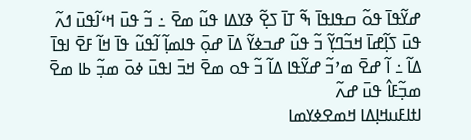ߝߌ߬ߟߊ߫ ߟߋ߬ ߛߟߊߟߊ߫ ߒ߬ ߠߊ߫ ߖߐ߲߬ ߢߌߡߊ ߟߎ߬ ߘߐ߫ ߸ ߏ߬ ߟߎ߫ ߞߵߊ߬ߟߎ߫ ߗߍ߬ ߟߎ߫ ߖߊ߲߬ߝߊ߫ ߞߏ߬ߣߌ߲߬ ߏ߬ ߟߎ߬ ߝߏߦߌ߬ ߡߊ߫ ߝߋ߲߫ ߟߊߘߊ߲߬ ߊ߬ߟߎ߬ ߟߊ߫ ߞߊ߬ ߓߐ߫ ߊߟߊ߫ ߡߊ߬ ߸ ߊ߬ ߝߐ߫ ߘߴߏ߬ ߝߌ߬ߟߊ ߡߊ߬ ߏ߬ ߟߋ ߘߐ߫ ߞߏ߫ ߊߟߎ߫ ߦߋ߫ ߘߏ߲߬ ߕߊ ߘߐ߫ ߘߏ߲߬ߓߊ߮ ߟߎ߫ ߝߍ߬
ߊߙߊߓߎߞߊ߲ߡߊ ߞߘߐߦߌߘߊ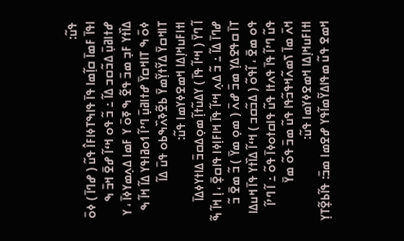ߟߎ߬:
ߊߟߊ߫ ߓߘߊ߫ ߛߊ߲߬ߘߊ ߟߊ߫ ߟߊߒߠߦߊߓߊ߮ ߟߎ߬ ( ߝߣߊ߫ ) ߦߋ߫ ߝߙߊߥߎ߲߫ ߡߏ߬ߛߏ ߡߊ߬ ߸ ߏ߬ ߟߋ ߞߵߊ߬ ߝߐ߫ ߞߏ߫ ߒ ߡߊ߰ߙߌ ߓߏ߲ ߘߏ߫ ߟߐ߬ ߒ ߧߋ߫ ߌ ߓߘߊ ߡߍ߲ߘߌߦߊ߫ ، ߌ ߦߋ߫ ߒ ߠߊߞߛߌ߫ ߝߙߊߥߎ߲߫ ߣߴߊ߬ ߗߋߥߊߟߌ ߡߊ߬ ߞߊ߬ ߒ ߠߊߞߛߌ߫ ߡߌ߬ߙߌ߲߬ߘߌ߫ ߕߐ߬ߢߍ߰ߒߕߋ ߟߎ߫ ߡߊ߬
ߊߙߊߓߎߞߊ߲ߡߊ ߞߘߐߦߌߘߊ ߟߎ߬:
ߊ߬ ߣߌ߫ ( ߞߵߊ߬ ߟߊ߫ ) ߌߡߎ߬ߙߊ߲߬ ߘߋ߲ߡߛߏ߫ ߡߊߙߌߦߡߊ߫ ߝߣߊ߫ ߡߊ߬ ߸ ߏ߬ ߡߍ߲ ߞߵߊ߬ ߟߊ߫ ߞߊߓߊ߲ߦߊ ߟߊߛߐ߲߫ ، ߊ߲ ߞߊ߬ ߒ߬ ߠߊ߫ ߛߟߐߡߌ߲ ߘߏ߫ ߝߍ߫ ( ߘߋ߲ ߘߌ߫ ) ߏ߬ ߘߐ߫ ߏ߬ ߟߋ ߘߐ߫ ، ߊ߬ߟߋ߬ ( ߡߏ߬ߛߏ ) ߞߵߊ߬ ߡߊ߰ߙߌ ߟߊ߫ ߞߎߡߊ ߟߎ߬ ߣߴߊ߬ ߟߊ߫ ߟߍߙߊ ߟߎ߬ ߟߊߛߙߋߦߊ߫ ߟߋ߬ ߸ ߊ߬ ߣߴߊ߬ ߞߍ߫ ߘߊ߫ ߖߘߍ߬ߞߟߏ߬ߟߊ ߟߎ߬ ߘߏ߫ ߟߋ߬ ߘߌ߫
ߊߙߊߓߎߞߊ߲ߡߊ ߞߘߐߦߌߘߊ ߟߎ߬:
ߞߘߐ ߟߎ߬ ߘߟߊߡߌ߬ߘߊ߬ߟߌ ߝߐߘߊ ߘߏ߫: ߟߊ߬ߕߐ߲߬ߠߌ߲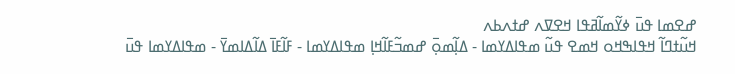ߝߐߘߊ ߟߎ߫ ߦߌ߬ߘߊ߬ߥߟߊ ߞߐߜߍ ߝߙߍߕߍ
ߞߎ߬ߙߣߊ߬ ߞߟߊߒߞߋ ߞߘߐ ߟߎ߬ ߘߟߊߡߌߘߊ - ߡߊ߲߬ߘߋ߲߫ ߝߘߏ߬ߓߊ߬ߞߊ߲ ߘߟߊߡߌߘߊ - ߓߊ߬ߓߊ߫ ߡߊ߬ߡߊߘߌ߫ - ߘߟߊߡߌߘߊ ߟߎ߫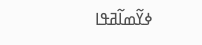ߦߌ߬ߘߊ߬ߥߟߊ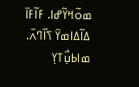ߘߋ߬ߞߌ߬ߝߊ. ߓߊ߬ߓߊ߫ ߡߊ߬ߡߊߘߌ߫ ߖߊ߰ߣߍ߫.
ߘߊߕߎ߲߯ߠߌ߲